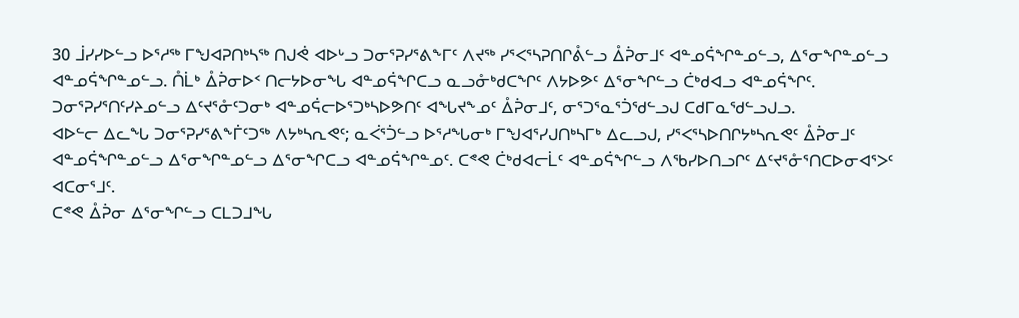30 ᒨᓯᓯᐅᓪᓗ ᐅᕐᓱᖅ ᒥᖑᐊᕈᑎᒃᓴᖅ ᑎᒍᕚ ᐊᐅᒡᓗ ᑐᓂᕐᕈᓯᕐᕕᖕᒥᑦ ᐱᔪᖅ ᓯᕐᐸᕐᓴᕈᑎᒋᕔᓪᓗ ᐂᕉᓂᒧᑦ ᐊᓐᓄᕌᖏᓐᓄᓪᓗ, ᐃᕐᓂᖏᓐᓄᓪᓗ ᐊᓐᓄᕌᖏᓐᓄᓪᓗ. ᑍᒫᒃ ᐂᕉᓂᐅᑉ ᑎᓕᔭᐅᓂᖓ ᐊᓐᓄᕌᖏᑕᓗ ᓇᓗᓁᒃᑯᑕᖏᑦ ᐱᔭᐅᕗᑦ ᐃᕐᓂᖏᓪᓗ ᑖᒃᑯᐊᓗ ᐊᓐᓄᕌᖏᑦ.
ᑐᓂᕐᕈᓯᕐᑎᑦᓯᔨᓄᓪᓗ ᐃᑦᔪᕐᓁᑦᑐᓂᒃ ᐊᓐᓄᕌᓕᐅᕐᑐᒃᓴᐅᕗᑎᑦ ᐊᖓᔪᖕᓄᑦ ᐂᕉᓂᒧᑦ, ᓂᕐᑐᕐᓇᕐᑑᖁᓪᓗᒍ ᑕᑯᒥᓇᖁᓪᓗᒍᓗ.
ᐊᐅᓪᓕ ᐃᓚᖓ ᑐᓂᕐᕈᓯᕐᕕᖕᒦᑦᑐᖅ ᐱᔭᒃᓴᕆᕙᑦ; ᓇᐹᕐᑑᓪᓗ ᐅᕐᓱᖓᓂᒃ ᒥᖑᐊᕐᓯᒍᑎᒃᓴᒥᒃ ᐃᓚᓗᒍ, ᓯᕐᐸᕐᓴᐅᑎᒋᔭᒃᓴᕆᕙᑦ ᐂᕉᓂᒧᑦ ᐊᓐᓄᕌᖏᓐᓄᓪᓗ ᐃᕐᓂᖏᓐᓄᓪᓗ ᐃᕐᓂᖏᑕᓗ ᐊᓐᓄᕌᖏᓐᓄᑦ. ᑕᕝᕙ ᑖᒃᑯᐊᓕᒫᑦ ᐊᓐᓄᕌᖏᓪᓗ ᐱᖃᓯᐅᑎᓗᒋᑦ ᐃᑦᔪᕐᓁᕐᑎᑕᐅᓂᐊᕐᐳᑦ ᐊᑕᓂᕐᒧᑦ.
ᑕᕝᕙ ᐂᕉᓂ ᐃᕐᓂᖏᓪᓗ ᑕᒪᑐᒧᖓ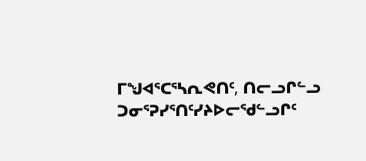ᒥᖑᐊᕐᑕᕐᓴᕆᕙᑎᑦ, ᑎᓕᓗᒋᓪᓗ ᑐᓂᕐᕈᓯᕐᑎᑦᓯᔨᐅᓕᖁᓪᓗᒋᑦ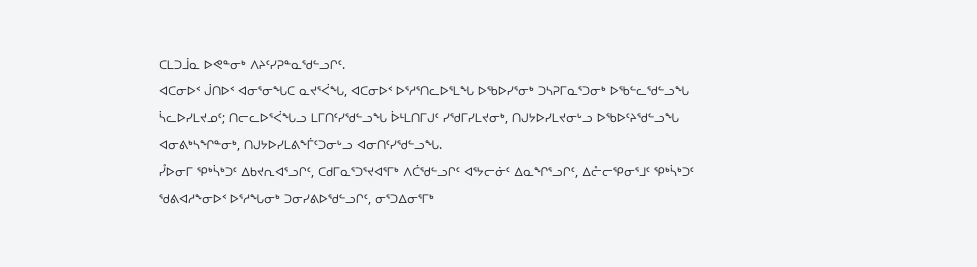ᑕᒪᑐᒨᓇ ᐅᕙᓐᓂᒃ ᐱᔨᑦᓯᕈᓐᓇᖁᓪᓗᒋᑦ.
ᐊᑕᓂᐅᑉ ᒎᑎᐅᑉ ᐊᓂᕐᓂᖓᑕ ᓇᔪᕐᐹᖓ, ᐊᑕᓂᐅᑉ ᐅᕐᓱᕐᑎᓚᐅᕐᒪᖓ ᐅᖃᐅᓯᕐᓂᒃ ᑐᓴᕈᒥᓇᕐᑐᓂᒃ ᐅᖃᓪᓚᖁᓪᓗᖓ ᓵᓚᐅᓯᒪᔪᓄᑦ; ᑎᓕᓚᐅᕐᐹᖓᓗ ᒪᒥᑎᑦᓯᖁᓪᓗᖓ ᐆᒻᒪᑎᒥᒍᑦ ᓯᖁᒥᓯᒪᔪᓂᒃ, ᑎᒍᔭᐅᓯᒪᔪᓂᒡᓗ ᐅᖃᐅᑦᔨᖁᓪᓗᖓ ᐊᓂᕕᒃᓴᖏᓐᓂᒃ, ᑎᒍᔭᐅᓯᒪᕕᖕᒦᑦᑐᓂᒡᓗ ᐊᓂᑎᑦᓯᖁᓪᓗᖓ.
ᓮᐅᓂᒥ ᕿᒃᓵᒃᑐᑦ ᐃᑲᔪᕆᐊᕐᓗᒋᑦ, ᑕᑯᒥᓇᕐᑐᕐᔪᐊᕐᒥᒃ ᐱᑖᖁᓪᓗᒋᑦ ᐊᕐᔭᓕᓃᑦ ᐃᓇᖏᕐᓗᒋᑦ, ᐃᓔᓕᕿᓂᕐᒧᑦ ᕿᒃᓵᒃᑐᑦ ᖁᕕᐊᓱᖕᓂᐅᑉ ᐅᕐᓱᖓᓂᒃ ᑐᓂᓯᕕᐅᖁᓪᓗᒋᑦ, ᓂᕐᑐᐃᓂᕐᒥᒃ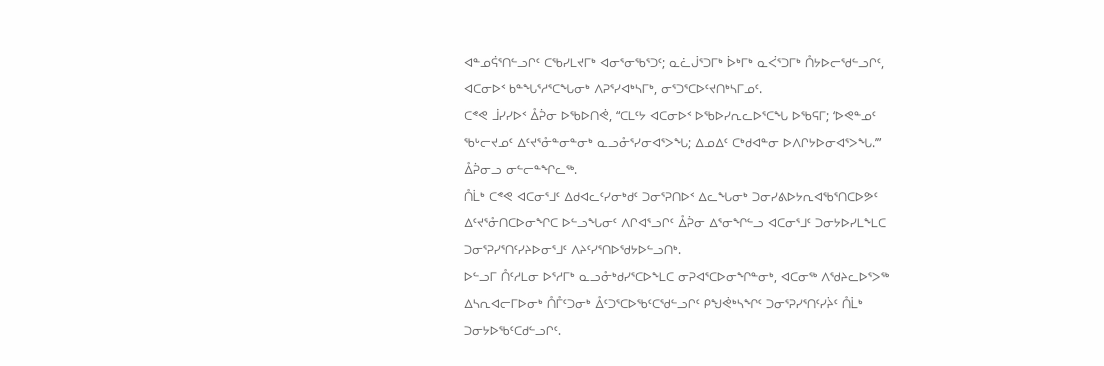ᐊᓐᓄᕌᕐᑎᓪᓗᒋᑦ ᑕᖃᓯᒪᔪᒥᒃ ᐊᓂᕐᓂᖃᕐᑐᑦ; ᓇᓛᒎᕐᑐᒥᒃ ᐆᒃᒥᒃ ᓇᐹᕐᑐᒥᒃ ᑍᔭᐅᓕᖁᓪᓗᒋᑦ, ᐊᑕᓂᐅᑉ ᑲᓐᖓᕐᓱᕐᑕᖓᓂᒃ ᐱᕈᕐᓯᐊᒃᓴᒥᒃ, ᓂᕐᑐᕐᑕᐅᑦᔪᑎᒃᓴᒥᓄᑦ.
ᑕᕝᕙ ᒨᓯᓯᐅᑉ ᐂᕉᓂ ᐅᖃᐅᑎᕚ, “ᑕᒪᑦᔭ ᐊᑕᓂᐅᑉ ᐅᖃᐅᓯᕆᓚᐅᕐᑕᖓ ᐅᖃᕋᒥ; ‘ᐅᕙᓐᓄᑦ ᖃᒡᓕᔪᓄᑦ ᐃᑦᔪᕐᓁᓐᓂᓐᓂᒃ ᓇᓗᓁᕐᓯᓂᐊᕐᐳᖓ; ᐃᓄᐃᑦ ᑕᒃᑯᐊᓐᓂ ᐅᐱᒋᔭᐅᓂᐊᕐᐳᖓ.’” ᐂᕉᓂᓗ ᓂᓪᓕᓐᖏᓚᖅ.
ᑍᒫᒃ ᑕᕝᕙ ᐊᑕᓂᕐᒧᑦ ᐃᑯᐊᓚᑦᓯᓂᒃᑯᑦ ᑐᓂᕐᕈᑎᐅᑉ ᐃᓚᖓᓂᒃ ᑐᓂᓯᕕᐅᔭᕆᐊᖃᕐᑎᑕᐅᕗᑦ ᐃᑦᔪᕐᓁᑎᑕᐅᓂᖏᑕ ᐅᓪᓗᖓᓂᑦ ᐱᒋᐊᕐᓗᒋᑦ ᐂᕉᓂ ᐃᕐᓂᖏᓪᓗ ᐊᑕᓂᕐᒧᑦ ᑐᓂᔭᐅᓯᒪᖕᒪᑕ ᑐᓂᕐᕈᓯᕐᑎᑦᓯᔨᐅᓂᕐᒧᑦ ᐱᔨᑦᓯᕐᑎᐅᖁᔭᐅᓪᓗᑎᒃ.
ᐅᓪᓗᒥ ᑍᑦᓱᒪᓂ ᐅᕐᓱᒥᒃ ᓇᓗᓁᒃᑯᓯᕐᑕᐅᖕᒪᑕ ᓂᕈᐊᕐᑕᐅᓂᖏᓐᓂᒃ, ᐊᑕᓂᖅ ᐱᖁᔨᓚᐅᕐᐳᖅ ᐃᓴᕆᐊᓕᒥᐅᓂᒃ ᑍᒤᑦᑐᓂᒃ ᐂᑦᑐᕐᑕᐅᖃᑦᑕᖁᓪᓗᒋᑦ ᑭᖑᕚᒃᓴᖏᑦ ᑐᓂᕐᕈᓯᕐᑎᑦᓯᔩᑦ ᑍᒫᒃ ᑐᓂᔭᐅᖃᑦᑕᑯᓪᓗᒋᑦ.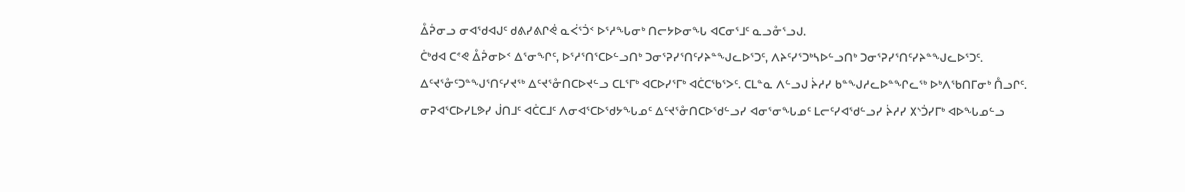ᐂᕉᓂᓗ ᓂᐊᖁᐊᒍᑦ ᑯᕕᓯᕕᒋᕚ ᓇᐹᕐᑑᑉ ᐅᕐᓱᖓᓂᒃ ᑎᓕᔭᐅᓂᖓ ᐊᑕᓂᕐᒧᑦ ᓇᓗᓁᕐᓗᒍ.
ᑖᒃᑯᐊ ᑕᕝᕙ ᐂᕉᓂᐅᑉ ᐃᕐᓂᖏᑦ, ᐅᕐᓱᕐᑎᕐᑕᐅᓪᓗᑎᒃ ᑐᓂᕐᕈᓯᕐᑎᑦᓯᔨᓐᖑᓚᐅᕐᑐᑦ, ᐱᔨᑦᓯᕐᑐᒃᓴᐅᓪᓗᑎᒃ ᑐᓂᕐᕈᓯᕐᑎᑦᓯᔨᓐᖑᓚᐅᕐᑐᑦ.
ᐃᑦᔪᕐᓁᑦᑐᓐᖑᕐᑎᑦᓯᔪᖅ ᐃᑦᔪᕐᓁᑎᑕᐅᔪᓪᓗ ᑕᒪᕐᒥᒃ ᐊᑕᐅᓯᕐᒥᒃ ᐊᑖᑕᖃᕐᐳᑦ. ᑕᒪᓐᓇ ᐱᓪᓗᒍ ᔩᓱᓯ ᑲᓐᖑᓱᓚᐅᓐᖏᓚᖅ ᐅᒃᐱᖃᑎᒥᓂᒃ ᑍᓗᒋᑦ.
ᓂᕈᐊᕐᑕᐅᓯᒪᕗᓯ ᒎᑎᒧᑦ ᐊᑖᑕᒧᑦ ᐱᓂᐊᕐᑕᐅᖁᔭᖓᓄᑦ ᐃᑦᔪᕐᓁᑎᑕᐅᖁᓪᓗᓯ ᐊᓂᕐᓂᖓᓄᑦ ᒪᓕᑦᓯᐊᖁᓪᓗᓯ ᔩᓱᓯ ᙭ᔅᑑᓯᒥᒃ ᐊᐅᖓᓄᓪᓗ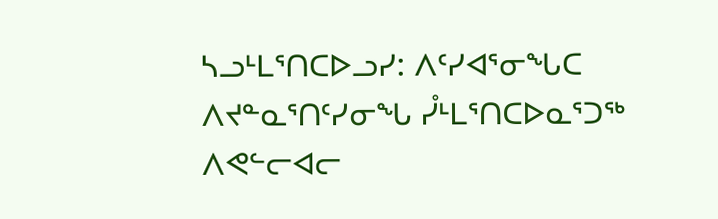ᓴᓗᒻᒪᕐᑎᑕᐅᓗᓯ: ᐱᑦᓯᐊᕐᓂᖓᑕ ᐱᔪᓐᓇᕐᑎᑦᓯᓂᖓ ᓮᒻᒪᕐᑎᑕᐅᓇᕐᑐᖅ ᐱᕙᓪᓕᐊᓕ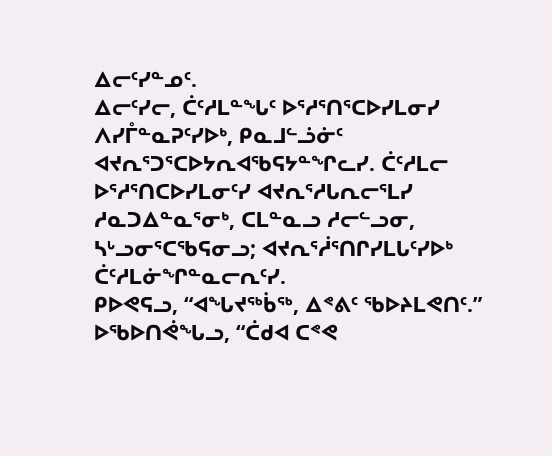ᐃᓕᑦᓯᓐᓄᑦ.
ᐃᓕᑦᓯᓕ, ᑖᑦᓱᒪᓐᖓᑦ ᐅᕐᓱᕐᑎᕐᑕᐅᓯᒪᓂᓯ ᐱᓯᒤᓐᓇᕈᑦᓯᐅᒃ, ᑭᓇᒧᓪᓘᓃᑦ ᐊᔪᕆᕐᑐᕐᑕᐅᔭᕆᐊᖃᕋᔭᓐᖏᓚᓯ. ᑖᑦᓱᒪᓕ ᐅᕐᓱᕐᑎᑕᐅᓯᒪᓂᑦᓯ ᐊᔪᕆᕐᓱᒐᕆᓕᕐᒪᓯ ᓱᓇᑐᐃᓐᓇᕐᓂᒃ, ᑕᒪᓐᓇᓗ ᓱᓕᓪᓗᓂ, ᓴᒡᓗᓂᕐᑕᖃᕋᓂᓗ; ᐊᔪᕆᕐᓲᕐᑎᒋᓯᒪᒐᑦᓯᐅᒃ ᑖᑦᓱᒪᓃᖏᓐᓇᓕᕆᑦᓯ.
ᑭᐅᕙᕋᓗ, “ᐊᖓᔪᖅᑳᖅ, ᐃᕝᕕᑦ ᖃᐅᔨᒪᕙᑎᑦ.” ᐅᖃᐅᑎᕚᖓᓗ, “ᑖᑯᐊ ᑕᕝᕙ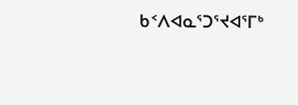ᑲᑉᐱᐊᓇᕐᑐᕐᔪᐊᕐᒥᒃ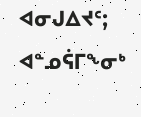ᐊᓂᒍᐃᔪᑦ; ᐊᓐᓄᕌᒥᖕᓂᒃ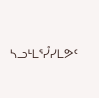ᓴᓗᒻᒪᕐᓮᓯᒪᕗᑦ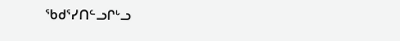ᖃᑯᕐᓯᑎᓪᓗᒋᒡᓗ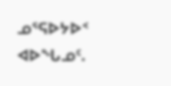ᓄᕐᕋᐅᔭᐅᑉ ᐊᐅᖓᓄᑦ.